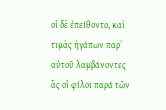οἱ δὲ ἐπείθοντο, καὶ τιμὰς ἠγάπων παρʼ αὐτοῦ λαμβάνοντες ἃς οἱ φίλοι παρά τῶν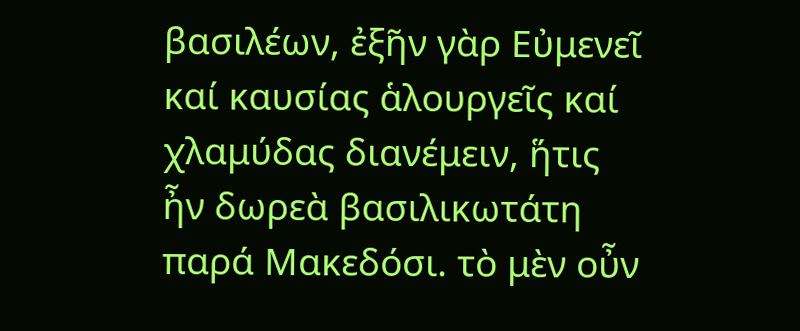βασιλέων, ἐξῆν γὰρ Εὐμενεῖ καί καυσίας ἁλουργεῖς καί χλαμύδας διανέμειν, ἥτις ἦν δωρεὰ βασιλικωτάτη παρά Μακεδόσι. τὸ μὲν οὖν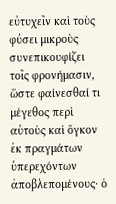εὐτυχεῖν καὶ τοὺς φύσει μικροὺς συνεπικουφίζει τοῖς φρονήμασιν, ὥστε φαίνεσθαί τι μέγεθος περὶ αὑτοὺς καὶ ὄγκον ἐκ πραγμάτων ὑπερεχόντων ἀποβλεπομένους· ὁ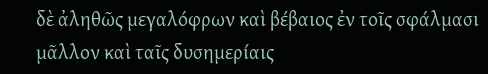δὲ ἀληθῶς μεγαλόφρων καὶ βέβαιος ἐν τοῖς σφάλμασι μᾶλλον καὶ ταῖς δυσημερίαις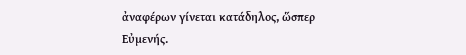ἀναφέρων γίνεται κατάδηλος, ὥσπερ Εὐμενής.